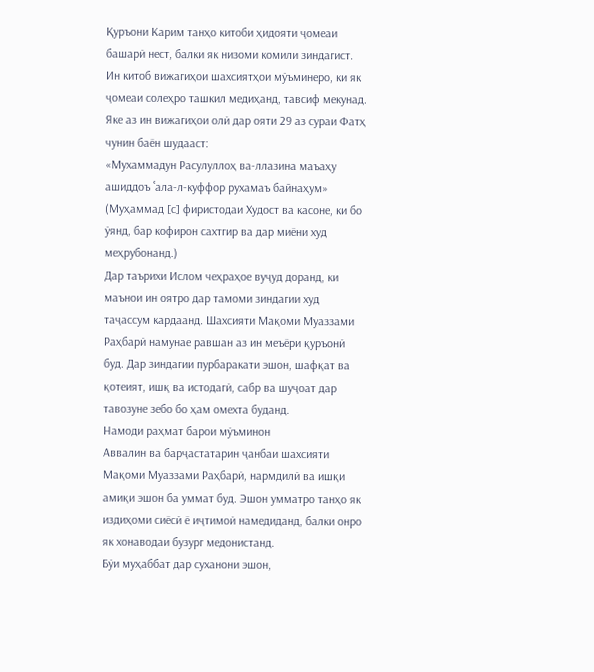Қуръони Карим танҳо китоби ҳидояти ҷомеаи башарӣ нест, балки як низоми комили зиндагист. Ин китоб вижагиҳои шахсиятҳои мӯъминеро, ки як ҷомеаи солеҳро ташкил медиҳанд, тавсиф мекунад. Яке аз ин вижагиҳои олӣ дар ояти 29 аз сураи Фатҳ чунин баён шудааст:
«Мухаммадун Расулуллоҳ ва-ллазина маъаҳу ашиддоъ ʿала-л-куффор рухамаъ байнаҳум»
(Муҳаммад [с] фиристодаи Худост ва касоне, ки бо ӯянд, бар кофирон сахтгир ва дар миёни худ меҳрубонанд.)
Дар таърихи Ислом чеҳраҳое вуҷуд доранд, ки маънои ин оятро дар тамоми зиндагии худ таҷассум кардаанд. Шахсияти Мақоми Муаззами Раҳбарӣ намунае равшан аз ин меъёри қуръонӣ буд. Дар зиндагии пурбаракати эшон, шафқат ва қотеият, ишқ ва истодагӣ, сабр ва шуҷоат дар тавозуне зебо бо ҳам омехта буданд.
Намоди раҳмат барои мӯъминон
Аввалин ва барҷастатарин ҷанбаи шахсияти Мақоми Муаззами Раҳбарӣ, нармдилӣ ва ишқи амиқи эшон ба уммат буд. Эшон умматро танҳо як издиҳоми сиёсӣ ё иҷтимоӣ намедиданд, балки онро як хонаводаи бузург медонистанд.
Бӯи муҳаббат дар суханони эшон,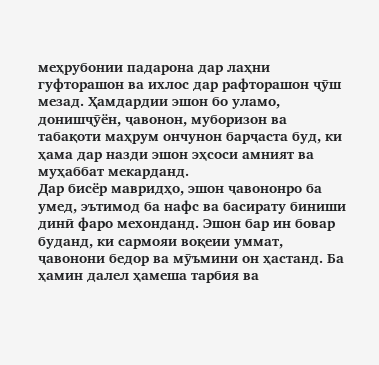меҳрубонии падарона дар лаҳни гуфторашон ва ихлос дар рафторашон ҷӯш мезад. Ҳамдардии эшон бо уламо, донишҷӯён, ҷавонон, муборизон ва табақоти маҳрум ончунон барҷаста буд, ки ҳама дар назди эшон эҳсоси амният ва муҳаббат мекарданд.
Дар бисёр мавридҳо, эшон ҷавононро ба умед, эътимод ба нафс ва басирату биниши динӣ фаро мехонданд. Эшон бар ин бовар буданд, ки сармояи воқеии уммат, ҷавонони бедор ва мӯъмини он ҳастанд. Ба ҳамин далел ҳамеша тарбия ва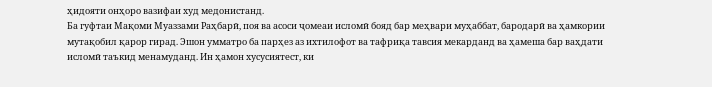ҳидояти онҳоро вазифаи худ медонистанд.
Ба гуфтаи Мақоми Муаззами Раҳбарӣ, поя ва асоси ҷомеаи исломӣ бояд бар меҳвари муҳаббат, бародарӣ ва ҳамкории мутақобил қарор гирад. Эшон умматро ба парҳез аз ихтилофот ва тафриқа тавсия мекарданд ва ҳамеша бар ваҳдати исломӣ таъкид менамуданд. Ин ҳамон хусусиятест, ки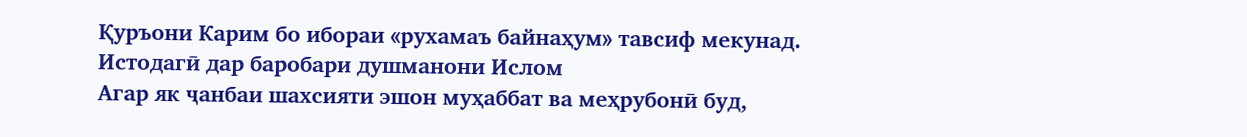Қуръони Карим бо ибораи «рухамаъ байнаҳум» тавсиф мекунад.
Истодагӣ дар баробари душманони Ислом
Агар як ҷанбаи шахсияти эшон муҳаббат ва меҳрубонӣ буд,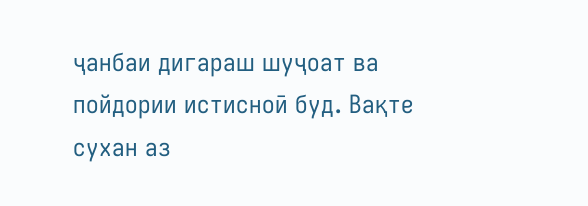ҷанбаи дигараш шуҷоат ва пойдории истисноӣ буд. Вақте сухан аз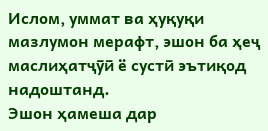Ислом, уммат ва ҳуқуқи мазлумон мерафт, эшон ба ҳеҷ маслиҳатҷӯӣ ё сустӣ эътиқод надоштанд.
Эшон ҳамеша дар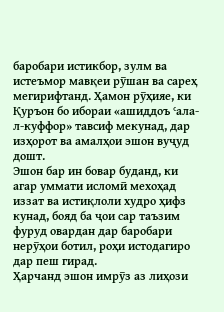баробари истикбор, зулм ва истеъмор мавқеи рӯшан ва сареҳ мегирифтанд. Ҳамон рӯҳияе, ки Қуръон бо ибораи «ашиддоъ ʿала-л-куффор» тавсиф мекунад, дар изҳорот ва амалҳои эшон вуҷуд дошт.
Эшон бар ин бовар буданд, ки агар уммати исломӣ мехоҳад иззат ва истиқлоли худро ҳифз кунад, бояд ба ҷои сар таъзим фуруд овардан дар баробари нерӯҳои ботил, роҳи истодагиро дар пеш гирад.
Ҳарчанд эшон имрӯз аз лиҳози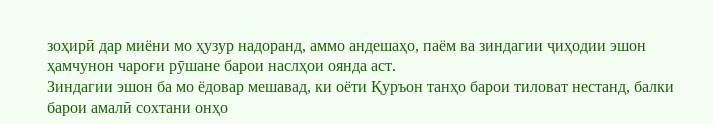зоҳирӣ дар миёни мо ҳузур надоранд, аммо андешаҳо, паём ва зиндагии ҷиҳодии эшон ҳамчунон чароғи рӯшане барои наслҳои оянда аст.
Зиндагии эшон ба мо ёдовар мешавад, ки оёти Қуръон танҳо барои тиловат нестанд, балки барои амалӣ сохтани онҳо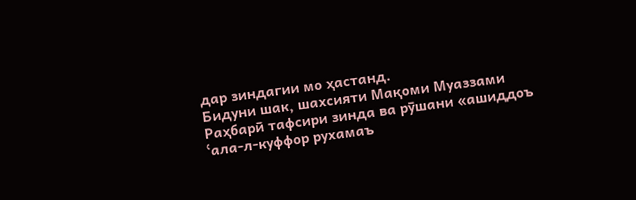дар зиндагии мо ҳастанд.
Бидуни шак, шахсияти Мақоми Муаззами Раҳбарӣ тафсири зинда ва рӯшани «ашиддоъ ʿала-л-куффор рухамаъ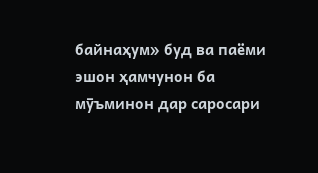байнаҳум» буд ва паёми эшон ҳамчунон ба мӯъминон дар саросари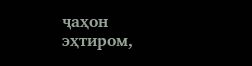ҷаҳон эҳтиром,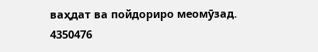ваҳдат ва пойдориро меомӯзад.
4350476